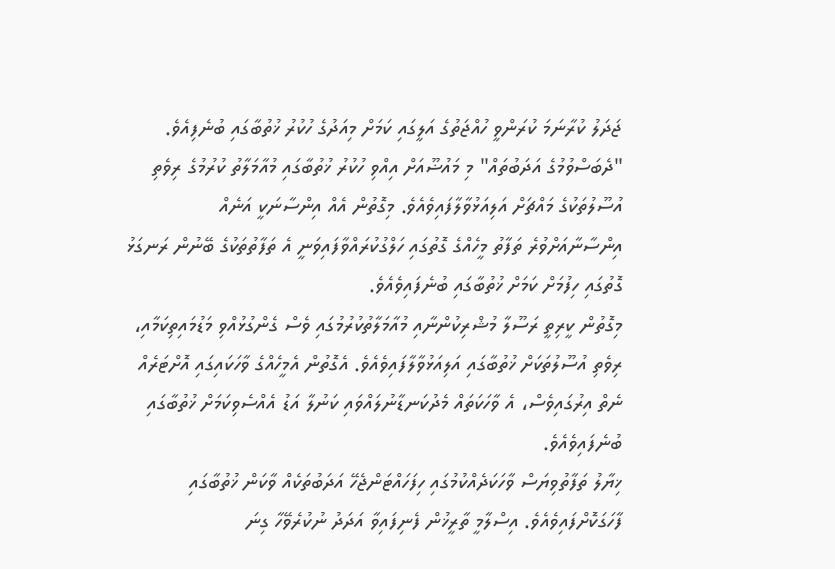ޖަދަލު ކުރާނަމަ ކުރަންވީ ހުއްޖަތުގެ އަލީގައި ކަމަށް މިއަދުގެ ހުކުރު ޚުތުބާގައި ބުނެފިއެވެ.
"ދެބަސްވުމުގެ އަދަބުތައް" މި މައުޟޫއަށް އިއްވި ހުކުރު ޚުތުބާގައި މުއާމަލާތު ކުރުމުގެ ރިވެތި އުސޫލުތަކުގެ މައްޗަށް އަލިއަޅުވާލާފައިވެއެވެ. މިގޮތުން އެއް އިންސާނަކީ އަނެއް އިންސާނާއަށްވުރެ ތަފާތު މީހެއްގެ ގޮތުގައި ހަލްގުކުރައްވާފައިވަނީ އެ ތަފާތުތަކުގެ ބޭނުން ރަނގަޅު ގޮތުގައި ހިފުމަށް ކަމަށް ޚުތުބާގައި ބުނެފައިވެއެވެ.
މިގޮތުން ކީރިތީ ރަސޫލާ މުޝްރިކުންނާއި މުއާމަލާތުކުރުމުގައި ވެސް ގެންގުޅުއްވި މަޑުމައިތިކަމާއި، ރިވެތި އުސޫލުތަކަށް ޚުތުބާގައި އަލިއަޅުވާލާފައިވެއެވެ. އެގޮތުން އެމީހެއްގެ ވާހަކައިގައި އޮށްޓަރެއް ނެތް އިރުގައިވެސް، އެ ވާހަކަތައް މެދުކަނޑާނުލައްވައި ކަނުލާ އަޑު އެއްސެވިކަމަށް ޚުތުބާގައި ބުނެފައިވެއެވެ.
ޚިޔާލު ތަފާތުވިޔަސް ވާހަކަދެއްކުމުގައި ހިފަހައްޓަންޖެހޭ އަދަބުތަކެއް ވާކަން ޚުތުބާގައި ފާހަގަކޮށްފައިވެއެވެ. އިސްލާމީ ތާރީޚުން ފެނިފައިވާ އަދަދު ނުކުރެވޭހާ ގިނަ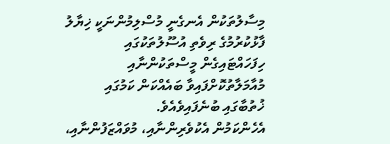މިސާލުތަކުން އެނގެނީ މުސްލިމުންނަކީ ޚިޔާލު ފާޅުކުރުމުގެ ރިވެތި އުސޫލުތަކުގައި ހިފަހައްޓައިގެން މީސްތަކުންނާއި މުއާމަލާތުކޮށްފައިވާ ބައެއްކަން ކަމުގައި ޚުތުބާގައި ބުނެފައިވެއެވެ.
އެހެންކަމުން އެކުވެރިންނާއި، މުވައްޒަފުންނާއި،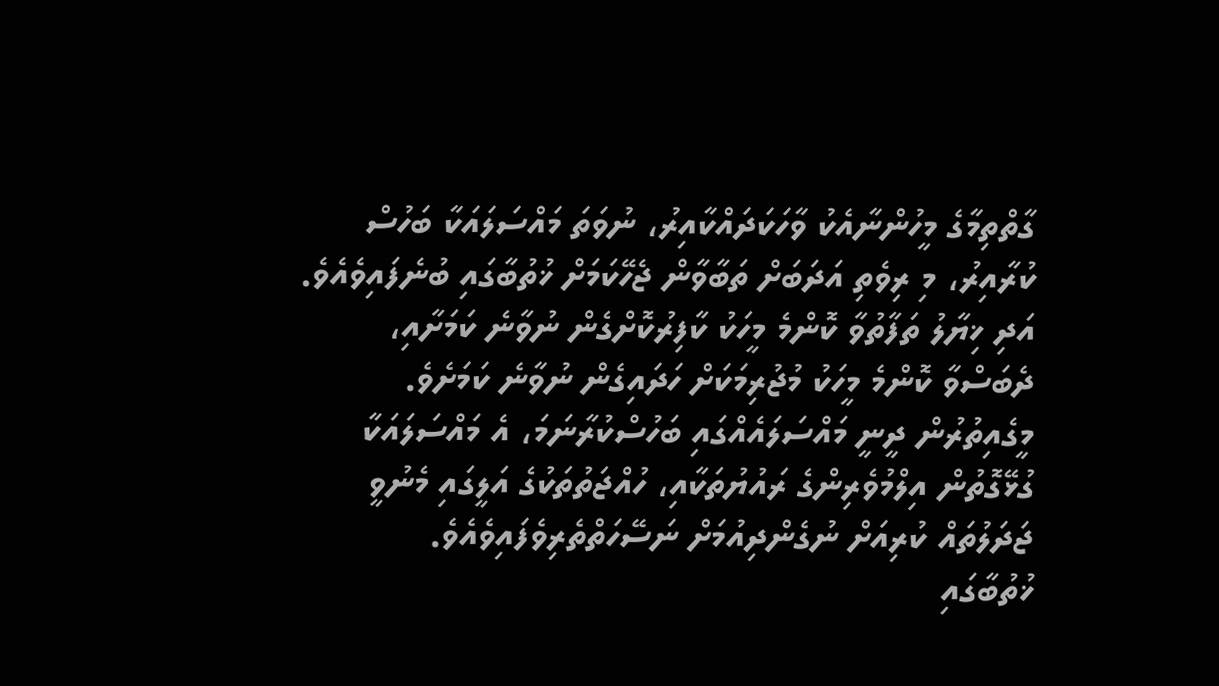ގާތްތިމާގެ މީހުންނާއެކު ވާހަކަދައްކާއިރު، ނުވަތަ މައްސަލައަކާ ބަހުސް ކުރާއިރު، މި ރިވެތި އަދަބަށް ތަބާވާން ޖެހޭކަމަށް ޚުތުބާގައި ބުނެފައިވެއެވެ. އަދި ޚިޔާލު ތަފާތުވާ ކޮންމެ މީހަކު ކާފިރުކޮށްގެން ނުވާނެ ކަމަށާއި، ދެބަސްވާ ކޮންމެ މީހަކު މުޖުރިމަކަށް ހަދައިގެން ނުވާނެ ކަމަށެވެ. މީގެއިތުރުން ދީނީ މައްސަލައެއްގައި ބަހުސްކުރާނަމަ، އެ މައްސަލައަކާ ގުޅޭގޮތުން އިލްމުވެރިންގެ ރައުޔުތަކާއި، ހުއްޖަތުތަކުގެ އަލީގައި މެނުވީ ޖަދަލުތައް ކުރިއަށް ނުގެންދިއުމަށް ނަސޭހަތްތެރިވެފައިވެއެވެ.
ޚުތުބާގައި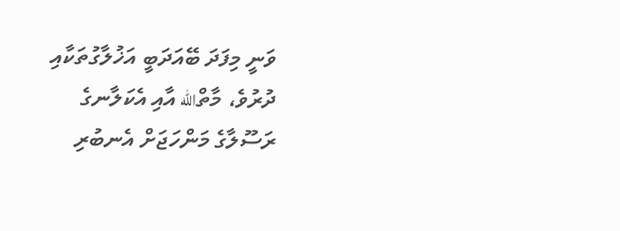ވަނީ މިފަދަ ބޭއަދަބީ އަޚުލާގުތަކާއި ދުރުވެ، މާތްالله އާއި އެކަލާނގެ ރަސޫލާގެ މަންހަޖަށް އެނބުރި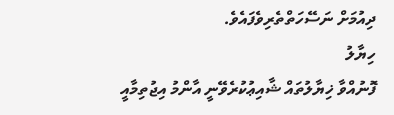ދިއުމަށް ނަސޭހަތްތެރިވެފައެވެ.
ހިޔާލު
ފޮނުއްވާ ޚިޔާލުތައް ޝާއިޢުކުރެވޭނީ އާންމު އިޖުތިމާއީ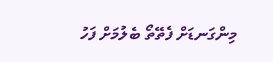މިންގަނޑަށް ފެތޭތޯ ބެލުމަށް ފަހު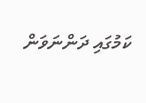ކަމުގައި ދަންނަވަން